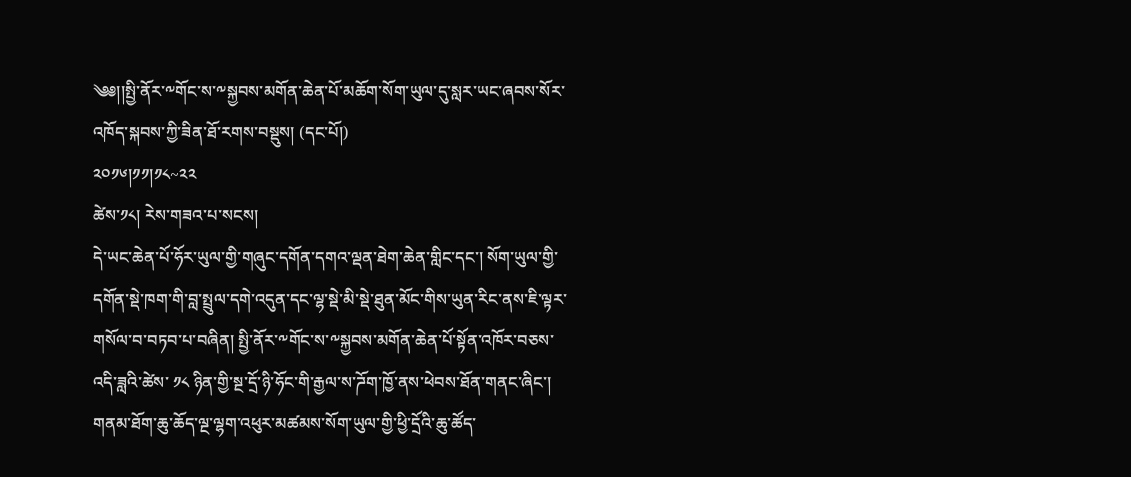༄༅།།སྤྱི་ནོར་༸གོང་ས་༸སྐྱབས་མགོན་ཆེན་པོ་མཆོག་སོག་ཡུལ་དུ་སླར་ཡང་ཞབས་སོར་འཁོད་སྐབས་ཀྱི་ཟིན་ཐོ་རགས་བསྡུས། (དང་པོ།)
༢༠༡༦།༡༡།༡༨~༢༢
ཚེས་༡༨། རེས་གཟའ་པ་སངས།
དེ་ཡང་ཆེན་པོ་ཧོར་ཡུལ་གྱི་གཞུང་དགོན་དགའ་ལྡན་ཐེག་ཆེན་གླིང་དང་། སོག་ཡུལ་གྱི་དགོན་སྡེ་ཁག་གི་བླ་སྤྲུལ་དགེ་འདུན་དང་ལྷ་སྡེ་མི་སྡེ་ཐུན་མོང་གིས་ཡུན་རིང་ནས་ཇི་ལྟར་གསོལ་བ་བཏབ་པ་བཞིན། སྤྱི་ནོར་༸གོང་ས་༸སྐྱབས་མགོན་ཆེན་པོ་སྟོན་འཁོར་བཅས་འདི་ཟླའི་ཚེས་ ༡༨ ཉིན་གྱི་སྔ་དྲོ་ཉི་ཧོང་གི་རྒྱལ་ས་ཌོག་ཁྱོ་ནས་ཕེབས་ཐོན་གནང་ཞིང་། གནམ་ཐོག་ཆུ་ཆོད་ལྔ་ལྷག་འཕུར་མཚམས་སོག་ཡུལ་གྱི་ཕྱི་དྲོའི་ཆུ་ཚོད་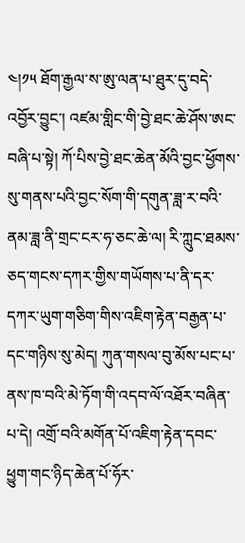༤།༡༥ ཐོག་རྒྱལ་ས་ཨུ་ལན་པ་ཐུར་དུ་བདེ་འབྱོར་བྱུང་། འཛམ་གླིང་གི་བྱེ་ཐང་ཆེ་ཤོས་ཨང་བཞི་པ་སྟེ། ཀོ་པིས་བྱེ་ཐང་ཆེན་མོའི་བྱང་ཕྱོགས་སུ་གནས་པའི་བྱང་སོག་གི་དགུན་ཟླ་ར་བའི་ནམ་ཟླ་ནི་གྲང་ངར་ཧ་ཅང་ཆེ་ལ། རི་ཀླུང་ཐམས་ཅད་གངས་དཀར་གྱིས་གཡོགས་པ་ནི་དར་དཀར་ཡུག་གཅིག་གིས་འཇིག་རྟེན་བརྒྱན་པ་དང་གཉིས་སུ་མེད། ཀུན་གསལ་བུ་མོས་པང་པ་ནས་ཁ་བའི་མེ་ཏོག་གི་འདབ་ལོ་འཐོར་བཞིན་པ་དེ། འགྲོ་བའི་མགོན་པོ་འཇིག་རྟེན་དབང་ཕྱུག་གང་ཉིད་ཆེན་པོ་ཧོར་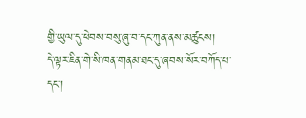གྱི་ཡུལ་དུ་ཕེབས་བསུ་ཞུ་བ་དང་ཀུན་ནས་མཚུངས།
དེ་ལྟར་ཇིན་གེ་སི་ཁན་གནམ་ཐང་དུ་ཞབས་སོར་བཀོད་པ་དང་།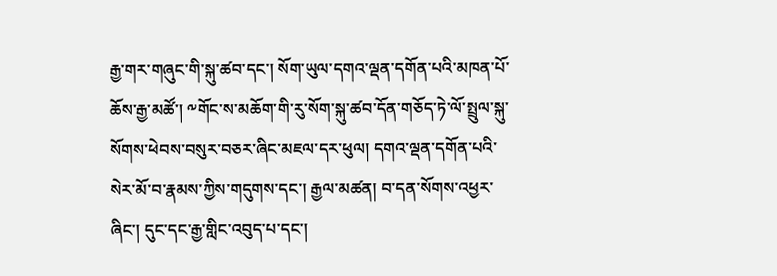རྒྱ་གར་གཞུང་གི་སྐུ་ཚབ་དང་། སོག་ཡུལ་དགའ་ལྡན་དགོན་པའི་མཁན་པོ་ཆོས་རྒྱ་མཚོ་། ༸གོང་ས་མཆོག་གི་རུ་སོག་སྐུ་ཚབ་དོན་གཅོད་ཏེ་ལོ་སྤྲུལ་སྐུ་སོགས་ཕེབས་བསུར་བཅར་ཞིང་མཇལ་དར་ཕུལ། དགའ་ལྡན་དགོན་པའི་སེར་མོ་བ་རྣམས་ཀྱིས་གདུགས་དང་། རྒྱལ་མཚན། བ་དན་སོགས་འཕྱར་ཞིང་། དུང་དང་རྒྱ་གླིང་འབུད་པ་དང་།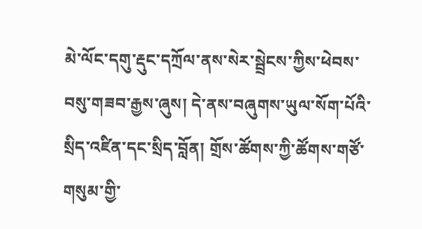མེ་ལོང་དགུ་རྡུང་དཀྲོལ་ནས་སེར་སྦྲེངས་ཀྱིས་ཕེབས་བསུ་གཟབ་རྒྱས་ཞུས། དེ་ནས་བཞུགས་ཡུལ་སོག་པོའི་སྲིད་འཛིན་དང་སྲིད་བློན། གྲོས་ཚོགས་ཀྱི་ཚོགས་གཙོ་གསུམ་གྱི་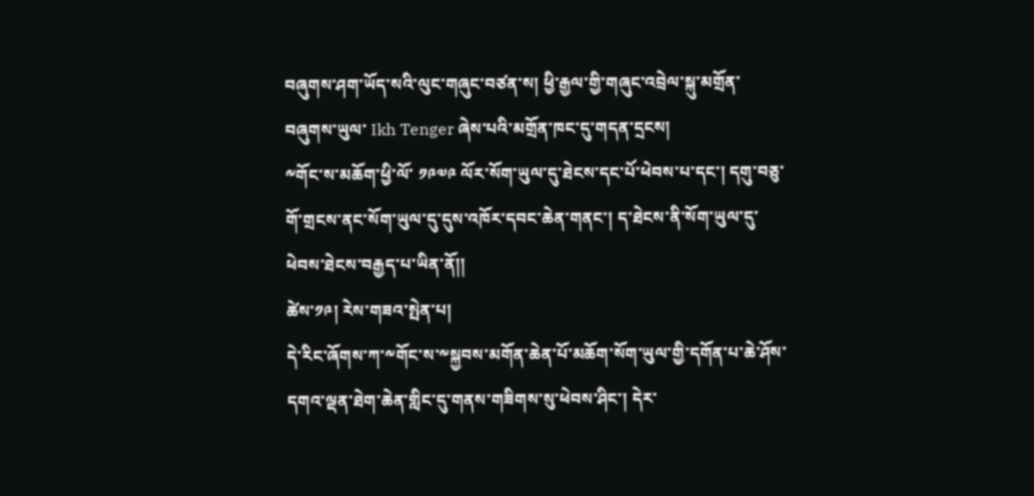བཞུགས་ཤག་ཡོད་སའི་ལུང་གཞུང་བཙན་ས། ཕྱི་རྒྱལ་གྱི་གཞུང་འབྲེལ་སྐུ་མགྲོན་བཞུགས་ཡུལ་ Ikh Tenger ཞེས་པའི་མགྲོན་ཁང་དུ་གདན་དྲངས།
༸གོང་ས་མཆོག་ཕྱི་ལོ་ ༡༩༧༩ ལོར་སོག་ཡུལ་དུ་ཐེངས་དང་པོ་ཕེབས་པ་དང་། དགུ་བཅུ་གོ་གྲངས་ནང་སོག་ཡུལ་དུ་དུས་འཁོར་དབང་ཆེན་གནང་། ད་ཐེངས་ནི་སོག་ཡུལ་དུ་ཕེབས་ཐེངས་བརྒྱད་པ་ཡིན་ནོ།།
ཚེས་༡༩། རེས་གཟའ་སྤེན་པ།
དེ་རིང་ཞོགས་ཀ་༸གོང་ས་༸སྐྱབས་མགོན་ཆེན་པོ་མཆོག་སོག་ཡུལ་གྱི་དགོན་པ་ཆེ་ཤོས་དགའ་ལྡན་ཐེག་ཆེན་གླིང་དུ་གནས་གཟིགས་སུ་ཕེབས་ཤིང་། དེར་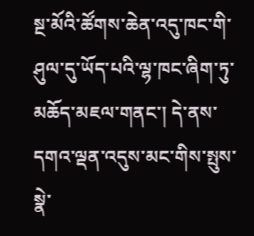སྔ་མོའི་ཚོགས་ཆེན་འདུ་ཁང་གི་ཤུལ་དུ་ཡོད་པའི་ལྷ་ཁང་ཞིག་ཏུ་མཆོད་མཇལ་གནང་། དེ་ནས་དགའ་ལྡན་འདུས་མང་གིས་སྤུས་སྣེ་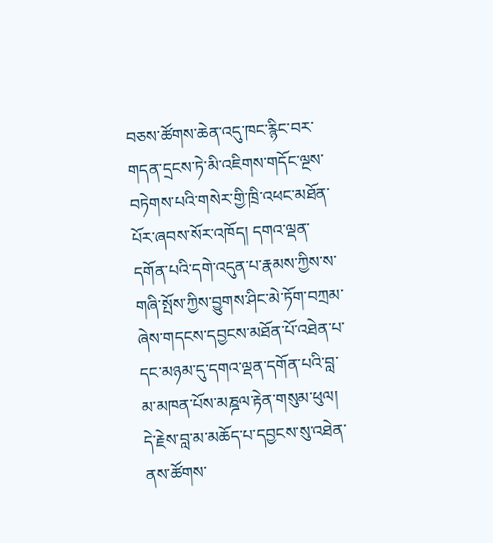བཅས་ཚོགས་ཆེན་འདུ་ཁང་རྙིང་བར་གདན་དྲངས་ཏེ་མི་འཇིགས་གདོང་ལྔས་བཏེགས་པའི་གསེར་གྱི་ཁྲི་འཕང་མཐོན་པོར་ཞབས་སོར་འཁོད། དགའ་ལྡན་དགོན་པའི་དགེ་འདུན་པ་རྣམས་ཀྱིས་ས་གཞི་སྤོས་ཀྱིས་བྱུགས་ཤིང་མེ་ཏོག་བཀྲམ་ཞེས་གདངས་དབྱངས་མཐོན་པོ་འཐེན་པ་དང་མཉམ་དུ་དགའ་ལྡན་དགོན་པའི་བླ་མ་མཁན་པོས་མཎྜལ་རྟེན་གསུམ་ཕུལ། དེ་རྗེས་བླ་མ་མཆོད་པ་དབྱངས་སུ་འཐེན་ནས་ཚོགས་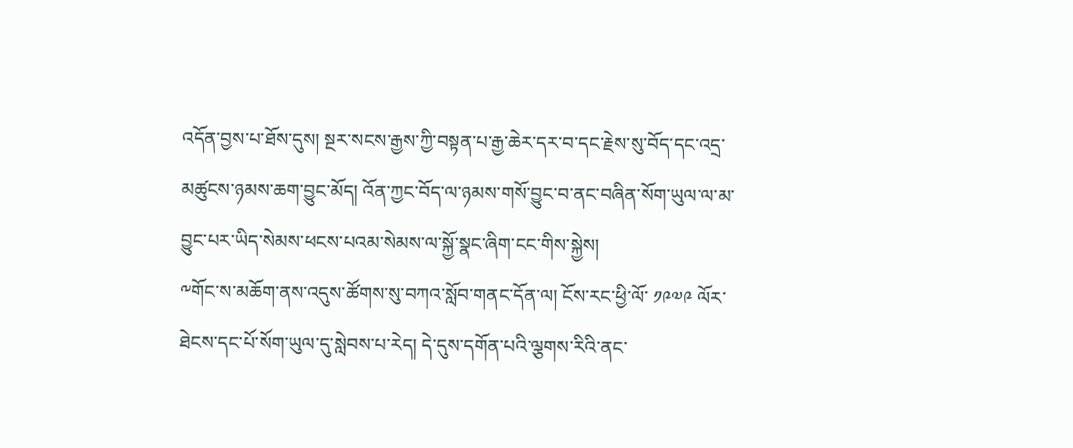འདོན་བྱས་པ་ཐོས་དུས། སྔར་སངས་རྒྱས་ཀྱི་བསྟན་པ་རྒྱ་ཆེར་དར་བ་དང་རྗེས་སུ་བོད་དང་འདྲ་མཚུངས་ཉམས་ཆག་བྱུང་མོད། འོན་ཀྱང་བོད་ལ་ཉམས་གསོ་བྱུང་བ་ནང་བཞིན་སོག་ཡུལ་ལ་མ་བྱུང་པར་ཡིད་སེམས་ཕངས་པའམ་སེམས་ལ་སྐྱོ་སྣང་ཞིག་ངང་གིས་སྐྱེས།
༸གོང་ས་མཆོག་ནས་འདུས་ཚོགས་སུ་བཀའ་སློབ་གནང་དོན་ལ། ངོས་རང་ཕྱི་ལོ་ ༡༩༧༩ ལོར་ཐེངས་དང་པོ་སོག་ཡུལ་དུ་སླེབས་པ་རེད། དེ་དུས་དགོན་པའི་ལྕགས་རིའི་ནང་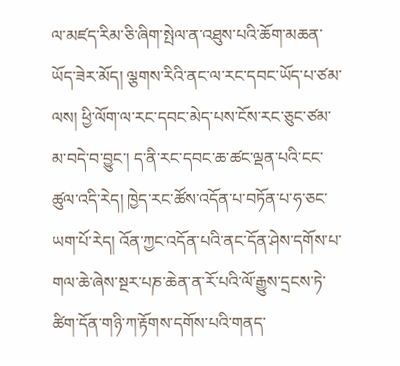ལ་མཛད་རིམ་ཅི་ཞིག་སྤེལ་ན་འཐུས་པའི་ཆོག་མཆན་ཡོད་ཟེར་མོད། ལྕགས་རིའི་ནང་ལ་རང་དབང་ཡོད་པ་ཙམ་ལས། ཕྱི་ལོག་ལ་རང་དབང་མེད་པས་ངོས་རང་ཅུང་ཙམ་མ་བདེ་བ་བྱུང་། ད་ནི་རང་དབང་ཆ་ཚང་ལྡན་པའི་ངང་ཚུལ་འདི་རེད། ཁྱེད་རང་ཚོས་འདོན་པ་བཏོན་པ་ཧ་ཅང་ཡག་པོ་རེད། འོན་ཀྱང་འདོན་པའི་ནང་དོན་ཤེས་དགོས་པ་གལ་ཆེ་ཞེས་སྔར་པཎ་ཆེན་ན་རོ་པའི་ལོ་རྒྱུས་དྲངས་ཏེ་ཚིག་དོན་གཉི་ཀ་རྟོགས་དགོས་པའི་གནད་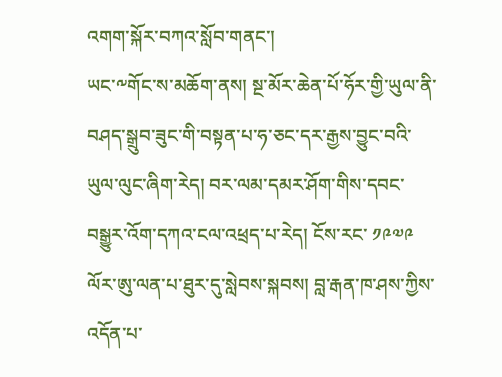འགག་སྐོར་བཀའ་སློབ་གནང་།
ཡང་༸གོང་ས་མཆོག་ནས། སྔ་མོར་ཆེན་པོ་ཧོར་གྱི་ཡུལ་ནི་བཤད་སྒྲུབ་ཟུང་གི་བསྟན་པ་ཧ་ཅང་དར་རྒྱས་བྱུང་བའི་ཡུལ་ལུང་ཞིག་རེད། བར་ལམ་དམར་ཤོག་གིས་དབང་བསྒྱུར་འོག་དཀའ་ངལ་འཕྲད་པ་རེད། ངོས་རང་ ༡༩༧༩ ལོར་ཨུ་ལན་པ་ཐུར་དུ་སླེབས་སྐབས། བླ་རྒན་ཁ་ཤས་ཀྱིས་འདོན་པ་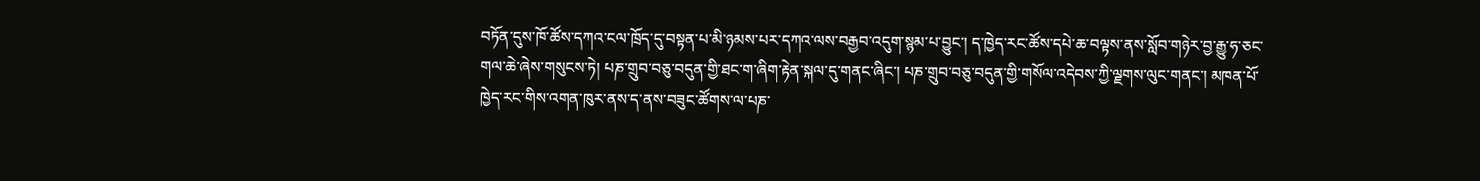བཏོན་དུས་ཁོ་ཚོས་དཀའ་ངལ་ཁྲོད་དུ་བསྟན་པ་མི་ཉམས་པར་དཀའ་ལས་བརྒྱབ་འདུག་སྙམ་པ་བྱུང་། ད་ཁྱེད་རང་ཚོས་དཔེ་ཆ་བལྟས་ནས་སློབ་གཉེར་བྱ་རྒྱུ་ཧ་ཅང་གལ་ཆེ་ཞེས་གསུངས་ཏེ། པཎ་གྲུབ་བཅུ་བདུན་གྱི་ཐང་ག་ཞིག་རྟེན་སྐལ་དུ་གནང་ཞིང་། པཎ་གྲུབ་བཅུ་བདུན་གྱི་གསོལ་འདེབས་ཀྱི་ལྗགས་ལུང་གནང་། མཁན་པོ་ཁྱེད་རང་གིས་འགན་ཁུར་ནས་ད་ནས་བཟུང་ཚོགས་ལ་པཎ་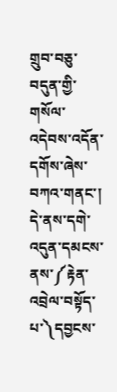གྲུབ་བཅུ་བདུན་གྱི་གསོལ་འདེབས་འདོན་དགོས་ཞེས་བཀའ་གནང་། དེ་ནས་དགེ་འདུན་དམངས་ནས་༼རྟེན་འབྲེལ་བསྟོད་པ་༽དབྱངས་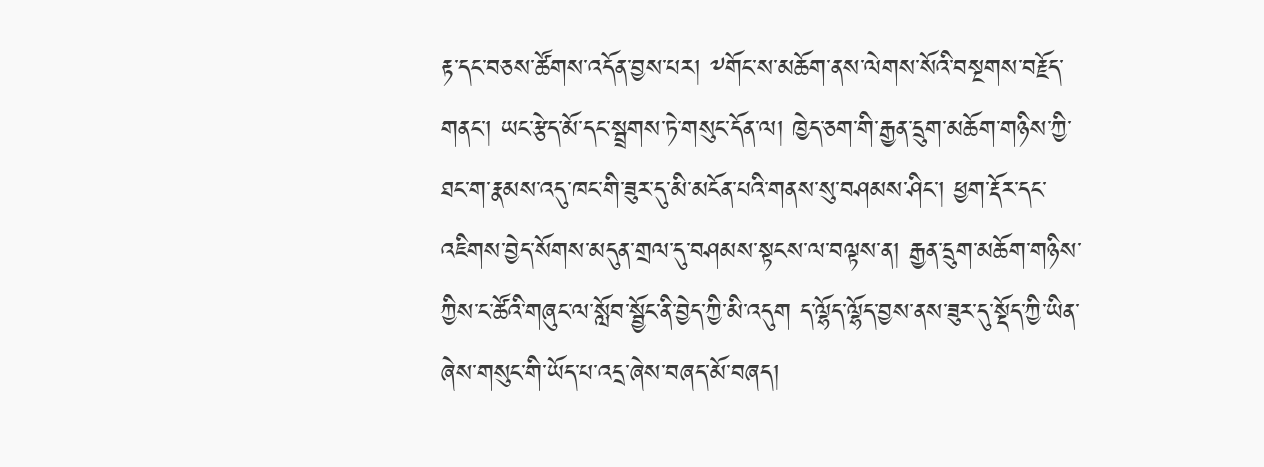རྟ་དང་བཅས་ཚོགས་འདོན་བྱས་པར། ༸གོང་ས་མཆོག་ནས་ལེགས་སོའི་བསྔགས་བརྗོད་གནང་། ཡང་རྩེད་མོ་དང་སྦྲགས་ཏེ་གསུང་དོན་ལ། ཁྱེད་ཅག་གི་རྒྱན་དྲུག་མཆོག་གཉིས་ཀྱི་ཐང་ག་རྣམས་འདུ་ཁང་གི་ཟུར་དུ་མི་མངོན་པའི་གནས་སུ་བཤམས་ཤིང་། ཕྱག་རྡོར་དང་འཇིགས་བྱེད་སོགས་མདུན་གྲལ་དུ་བཤམས་སྟངས་ལ་བལྟས་ན། རྒྱན་དྲུག་མཆོག་གཉིས་ཀྱིས་ང་ཚོའི་གཞུང་ལ་སློབ་སྦྱོང་ནི་བྱེད་ཀྱི་མི་འདུག ད་ལྷོད་ལྷོད་བྱས་ནས་ཟུར་དུ་སྡོད་ཀྱི་ཡིན་ཞེས་གསུང་གི་ཡོད་པ་འདྲ་ཞེས་བཞད་མོ་བཞད།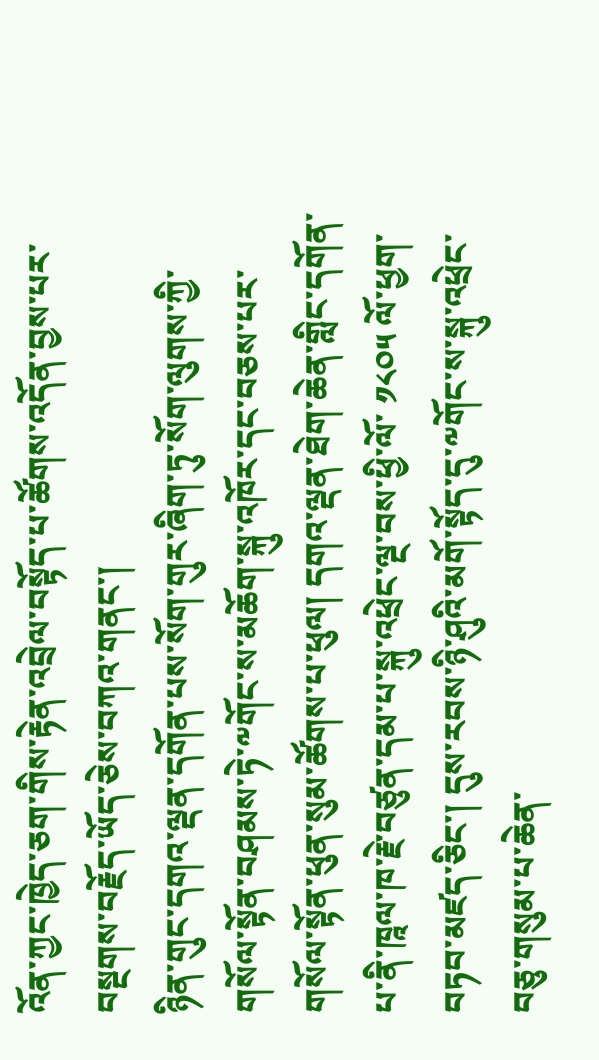འོན་ཀྱང་ཁྱེད་ཅག་གིས་རྟེན་འབྲེལ་བསྟོད་པ་ཚོགས་འདོན་བྱས་པར་བསྔགས་བརྗོད་ཡོད་ཅེས་བཀའ་གནང་།
ཉིན་གུང་དགའ་ལྡན་དགོན་པས་སོག་གུར་ཞིག་ཏུ་སོག་ལུགས་ཀྱི་གསོལ་སྟོན་བཤམས་ཏེ་༸གོང་ས་མཆོག་སྐུ་འཁོར་དང་བཅས་པར་གསོལ་སྟོན་ཕུན་སུམ་ཚོགས་པ་ཕུལ། དགའ་ལྡན་ཐེག་ཆེན་གླིང་དགོན་པ་ནི་ཁཱལ་ཁ་རྗེ་བཙུན་དམ་པ་སྐུ་འཕྲེང་ལྔ་བས་ཕྱི་ལོ་ ༡༨༠༥ ལོ་ཕྱག་བཏབ་མཛད་ཅིང་། དུས་རབས་ཉི་ཤུའི་མགོ་སྟོད་དུ་༸གོང་ས་སྐུ་འཕྲེང་བཅུ་གསུམ་པ་ཆེན་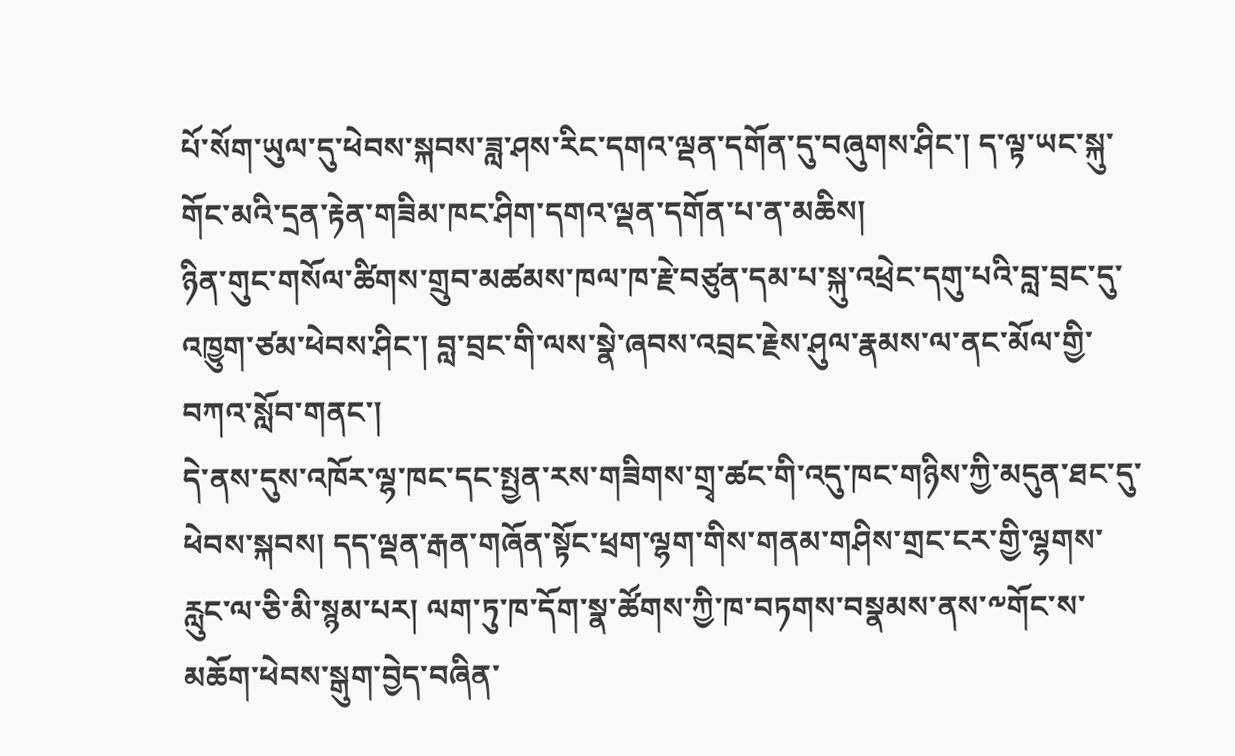པོ་སོག་ཡུལ་དུ་ཕེབས་སྐབས་ཟླ་ཤས་རིང་དགའ་ལྡན་དགོན་དུ་བཞུགས་ཤིང་། ད་ལྟ་ཡང་སྐུ་གོང་མའི་དྲན་རྟེན་གཟིམ་ཁང་ཤིག་དགའ་ལྡན་དགོན་པ་ན་མཆིས།
ཉིན་གུང་གསོལ་ཚིགས་གྲུབ་མཚམས་ཁལ་ཁ་རྗེ་བཙུན་དམ་པ་སྐུ་འཕྲེང་དགུ་པའི་བླ་བྲང་དུ་འཁྱུག་ཙམ་ཕེབས་ཤིང་། བླ་བྲང་གི་ལས་སྣེ་ཞབས་འབྲང་རྗེས་ཤུལ་རྣམས་ལ་ནང་མོལ་གྱི་བཀའ་སློབ་གནང་།
དེ་ནས་དུས་འཁོར་ལྷ་ཁང་དང་སྤྱན་རས་གཟིགས་གྲྭ་ཚང་གི་འདུ་ཁང་གཉིས་ཀྱི་མདུན་ཐང་དུ་ཕེབས་སྐབས། དད་ལྡན་རྒན་གཞོན་སྟོང་ཕྲག་ལྷག་གིས་གནམ་གཤིས་གྲང་ངར་གྱི་ལྷགས་རླུང་ལ་ཅི་མི་སྙམ་པར། ལག་ཏུ་ཁ་དོག་སྣ་ཚོགས་ཀྱི་ཁ་བཏགས་བསྣམས་ནས་༸གོང་ས་མཆོག་ཕེབས་སྒུག་བྱེད་བཞིན་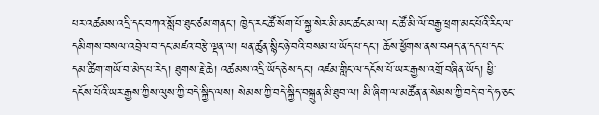པར་འཚམས་འདྲི་དང་བཀའ་སློབ་ཐུང་ཙམ་གནང་། ཁྱེད་རང་ཚོ་སོག་པོ་སྐྱ་སེར་མི་མང་ཚང་མ་ལ། ང་ཚོ་མི་ལོ་བརྒྱ་ཕྲག་མང་པོའི་རིང་ལ་དམིགས་བསལ་འབྲེལ་བ་དང་མཛའ་བརྩེ་ལྡན་ལ། ཕན་ཚུན་སྙིང་ཉེ་བའི་བསམ་པ་ཡོད་པ་དང་། ཆོས་ཕྱོགས་ནས་བཤད་ན་དད་པ་དང་དམ་ཚིག་གཡོ་བ་མེད་པ་རེད། ཐུགས་རྗེ་ཆེ། འཚམས་འདྲི་ཡོད་ཅེས་དང་། འཛམ་གླིང་ལ་དངོས་པོ་ཡར་རྒྱས་འགྲོ་བཞིན་ཡོད། ཕྱི་དངོས་པོའི་ཡར་རྒྱས་ཀྱིས་ལུས་ཀྱི་བདེ་སྐྱིད་ལས། སེམས་ཀྱི་བདེ་སྐྱིད་བསྐྲུན་མི་ཐུབ་ལ། མི་ཞིག་ལ་མཚོན་ན་སེམས་ཀྱི་བདེ་བ་དེ་ཧ་ཅང་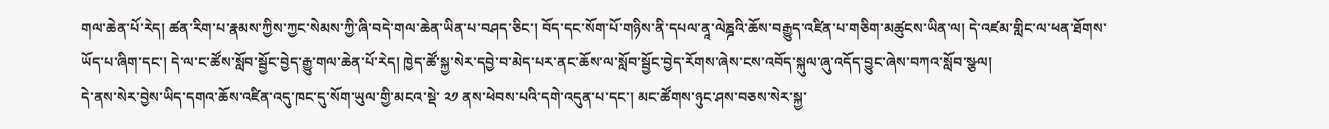གལ་ཆེན་པོ་རེད། ཚན་རིག་པ་རྣམས་ཀྱིས་ཀྱང་སེམས་ཀྱི་ཞི་བདེ་གལ་ཆེན་ཡིན་པ་བཤད་ཅིང་། བོད་དང་སོག་པོ་གཉིས་ནི་དཔལ་ནཱ་ལེཎྜའི་ཆོས་བརྒྱུད་འཛིན་པ་གཅིག་མཚུངས་ཡིན་ལ། དེ་འཛམ་གླིང་ལ་ཕན་ཐོགས་ཡོད་པ་ཞིག་དང་། དེ་ལ་ང་ཚོས་སློབ་སྦྱོང་བྱེད་རྒྱུ་གལ་ཆེན་པོ་རེད། ཁྱེད་ཚོ་སྐྱ་སེར་དབྱེ་བ་མེད་པར་ནང་ཆོས་ལ་སློབ་སྦྱོང་བྱེད་རོགས་ཞེས་ངས་འབོད་སྐུལ་ཞུ་འདོད་བྱུང་ཞེས་བཀའ་སློབ་སྩལ།
དེ་ནས་སེར་བྱེས་ཡིད་དགའ་ཆོས་འཛིན་འདུ་ཁང་དུ་སོག་ཡུལ་གྱི་མངའ་སྡེ་ ༢༡ ནས་ཕེབས་པའི་དགེ་འདུན་པ་དང་། མང་ཚོགས་ཉུང་ཤས་བཅས་སེར་སྐྱ་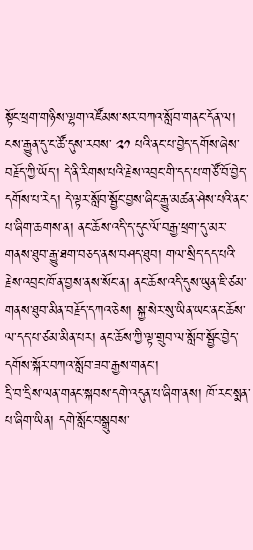སྟོང་ཕྲག་གཉིས་ལྷག་འཛོམས་སར་བཀའ་སློབ་གནང་དོན་ལ། ངས་རྒྱུན་དུ་ང་ཚོ་དུས་རབས་ ༢༡ པའི་ནང་པ་བྱེད་དགོས་ཞེས་བརྗོད་ཀྱི་ཡོད་། དེ་ནི་རིགས་པའི་རྗེས་འབྲང་གི་དད་པ་གཙོ་བོ་བྱེད་དགོས་པ་རེད། དེ་ལྟར་སློབ་སྦྱོང་བྱས་ཞིང་རྒྱུ་མཚན་ཤེས་པའི་ནང་པ་ཞིག་ཆགས་ན། ནང་ཆོས་འདི་ད་དུང་ལོ་བརྒྱ་ཕྲག་དུ་མར་གནས་ཐུབ་རྒྱུ་ཐག་བཅད་ནས་བཤད་ཐུབ། གལ་སྲིད་དད་པའི་རྗེས་འབྲང་ཁོ་ན་བྱས་ནས་སོང་ན། ནང་ཆོས་འདི་དུས་ཡུན་ཇི་ཙམ་གནས་ཐུབ་མིན་བརྗོད་དཀའ་ཅེས། སྐྱ་སེར་སུ་ཡིན་ཡང་ནང་ཆོས་ལ་དད་པ་ཙམ་མིན་པར། ནང་ཆོས་ཀྱི་ལྟ་གྲུབ་ལ་སློབ་སྦྱོང་བྱེད་དགོས་སྐོར་བཀའ་སློབ་ཟབ་རྒྱས་གནང་།
དྲི་བ་དྲིས་ལན་གནང་སྐབས་དགེ་འདུན་པ་ཞིག་ནས། ཁོ་རང་སྨན་པ་ཞིག་ཡིན། དགེ་སློང་བསྒྲུབས་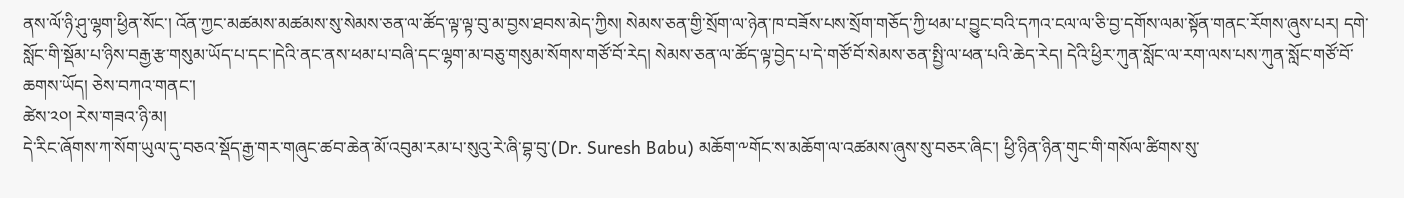ནས་ལོ་ཉི་ཤུ་ལྷག་ཕྱིན་སོང་། འོན་ཀྱང་མཚམས་མཚམས་སུ་སེམས་ཅན་ལ་ཚོད་ལྟ་ལྟ་བུ་མ་བྱས་ཐབས་མེད་ཀྱིས། སེམས་ཅན་གྱི་སྲོག་ལ་ཉེན་ཁ་བཟོས་པས་སྲོག་གཅོད་ཀྱི་ཕམ་པ་བྱུང་བའི་དཀའ་ངལ་ལ་ཅི་བྱ་དགོས་ལམ་སྟོན་གནང་རོགས་ཞུས་པར། དགེ་སློང་གི་སྡོམ་པ་ཉིས་བརྒྱ་རྩ་གསུམ་ཡོད་པ་དང་།དེའི་ནང་ནས་ཕམ་པ་བཞི་དང་ལྷག་མ་བཅུ་གསུམ་སོགས་གཙོ་བོ་རེད། སེམས་ཅན་ལ་ཚོད་ལྟ་བྱེད་པ་དེ་གཙོ་བོ་སེམས་ཅན་སྤྱི་ལ་ཕན་པའི་ཆེད་རེད། དེའི་ཕྱིར་ཀུན་སློང་ལ་རག་ལས་པས་ཀུན་སློང་གཙོ་བོ་ཆགས་ཡོད། ཅེས་བཀའ་གནང་།
ཚེས་༢༠། རེས་གཟའ་ཉི་མ།
དེ་རིང་ཞོགས་ཀ་སོག་ཡུལ་དུ་བཅའ་སྡོད་རྒྱ་གར་གཞུང་ཚབ་ཆེན་མོ་འབུམ་རམ་པ་སུའུ་རེ་ཞི་བྷ་བུ་(Dr. Suresh Babu) མཆོག་༸གོང་ས་མཆོག་ལ་འཚམས་ཞུས་སུ་བཅར་ཞིང་། ཕྱི་ཉིན་ཉིན་གུང་གི་གསོལ་ཚིགས་སུ་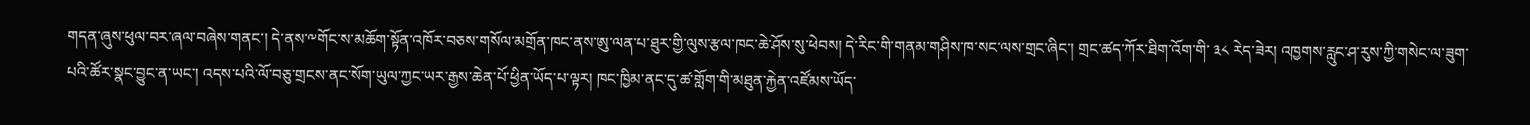གདན་ཞུས་ཕུལ་བར་ཞལ་བཞེས་གནང་། དེ་ནས་༸གོང་ས་མཆོག་སྟོན་འཁོར་བཅས་གསོལ་མགྲོན་ཁང་ནས་ཨུ་ལན་པ་ཐུར་གྱི་ལུས་རྩལ་ཁང་ཆེ་ཤོས་སུ་ཕེབས། དེ་རིང་གི་གནམ་གཤིས་ཁ་སང་ལས་གྲང་ཞིང་། གྲང་ཚད་ཀོར་ཐིག་འོག་གི་ ༣༨ རེད་ཟེར། འཁྱགས་རླུང་ཤ་རུས་ཀྱི་གསེང་ལ་ཟུག་པའི་ཚོར་སྣང་བྱུང་ན་ཡང་། འདས་པའི་ལོ་བཅུ་གྲངས་ནང་སོག་ཡུལ་ཀྱང་ཡར་རྒྱས་ཆེན་པོ་ཕྱིན་ཡོད་པ་ལྟར། ཁང་ཁྱིམ་ནང་དུ་ཚ་གློག་གི་མཐུན་རྐྱེན་འཛོམས་ཡོད་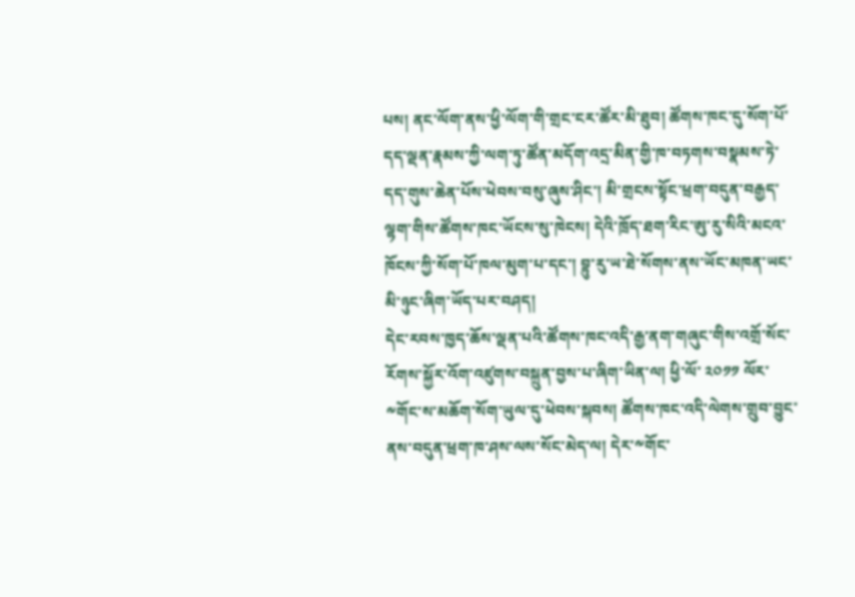པས། ནང་ལོག་ནས་ཕྱི་ལོག་གི་གྲང་ངར་ཚོར་མི་ཐུབ། ཚོགས་ཁང་དུ་སོག་པོ་དད་ལྡན་རྣམས་ཀྱི་ལག་ཏུ་ཚོན་མདོག་འདྲ་མིན་གྱི་ཁ་བཏགས་བསྣམས་ཏེ་དད་གུས་ཆེན་པོས་ཕེབས་བསུ་ཞུས་ཤིང་། མི་གྲངས་སྟོང་ཕྲག་བདུན་བརྒྱད་ལྷག་གིས་ཚོགས་ཁང་ཡོངས་སུ་ཁེངས། དེའི་ཁྲོད་ཐག་རིང་ཨུ་རུ་སིའི་མངའ་ཁོངས་ཀྱི་སོག་པོ་ཁལ་མུག་པ་དང་། བྷུ་རུ་ཡ་ཐེ་སོགས་ནས་ཡོང་མཁན་ཡང་མི་ཉུང་ཞིག་ཡོད་པར་བཤད།
དེང་རབས་ཁྱད་ཆོས་ལྡན་པའི་ཚོགས་ཁང་འདི་རྒྱ་ནག་གཞུང་གིས་འགྲོ་སོང་རོགས་སྐྱོར་འོག་འཛུགས་བསྐྲུན་བྱས་པ་ཞིག་ཡིན་ལ། ཕྱི་ལོ་ ༢༠༡༡ ལོར་༸གོང་ས་མཆོག་སོག་ཡུལ་དུ་ཕེབས་སྐབས། ཚོགས་ཁང་འདི་ལེགས་གྲུབ་བྱུང་ནས་བདུན་ཕྲག་ཁ་ཤས་ལས་སོང་མེད་ལ། དེར་༸གོང་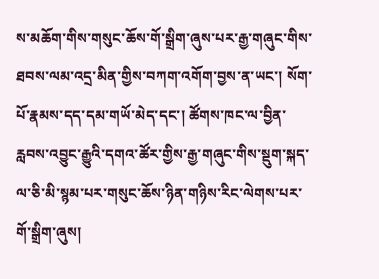ས་མཆོག་གིས་གསུང་ཆོས་གོ་སྒྲིག་ཞུས་པར་རྒྱ་གཞུང་གིས་ཐབས་ལམ་འདྲ་མིན་གྱིས་བཀག་འགོག་བྱས་ན་ཡང་། སོག་པོ་རྣམས་དད་དམ་གཡོ་མེད་དང་། ཚོགས་ཁང་ལ་བྱིན་རླབས་འབྱུང་རྒྱུའི་དགའ་ཚོར་གྱིས་རྒྱ་གཞུང་གིས་སྡུག་སྐད་ལ་ཅི་མི་སྙམ་པར་གསུང་ཆོས་ཉིན་གཉིས་རིང་ལེགས་པར་གོ་སྒྲིག་ཞུས།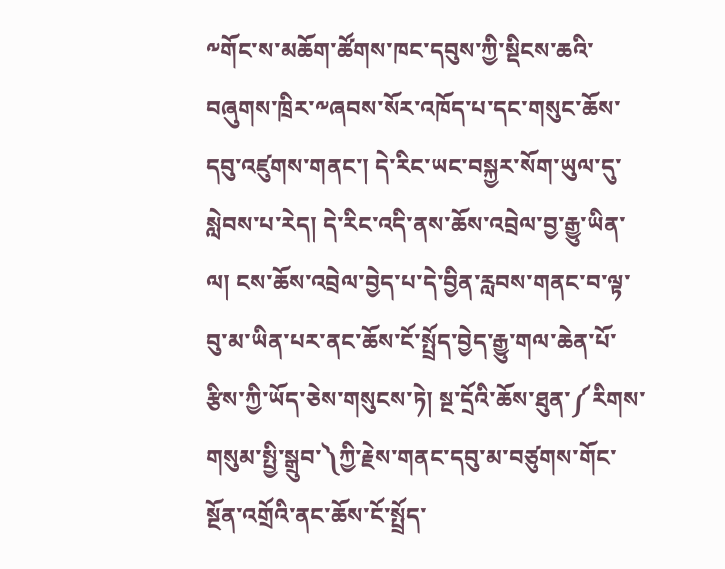༸གོང་ས་མཆོག་ཚོགས་ཁང་དབུས་ཀྱི་སྡིངས་ཆའི་བཞུགས་ཁྲིར་༸ཞབས་སོར་འཁོད་པ་དང་གསུང་ཆོས་དབུ་འཛུགས་གནང་། དེ་རིང་ཡང་བསྐྱར་སོག་ཡུལ་དུ་སླེབས་པ་རེད། དེ་རིང་འདི་ནས་ཆོས་འབྲེལ་བྱ་རྒྱུ་ཡིན་ལ། ངས་ཆོས་འབྲེལ་བྱེད་པ་དེ་བྱིན་རླབས་གནང་བ་ལྟ་བུ་མ་ཡིན་པར་ནང་ཆོས་ངོ་སྤྲོད་བྱེད་རྒྱུ་གལ་ཆེན་པོ་རྩིས་ཀྱི་ཡོད་ཅེས་གསུངས་ཏེ། སྔ་དྲོའི་ཆོས་ཐུན་༼རིགས་གསུམ་སྤྱི་སྒྲུབ་༽ཀྱི་རྗེས་གནང་དབུ་མ་བཙུགས་གོང་སྔོན་འགྲོའི་ནང་ཆོས་ངོ་སྤྲོད་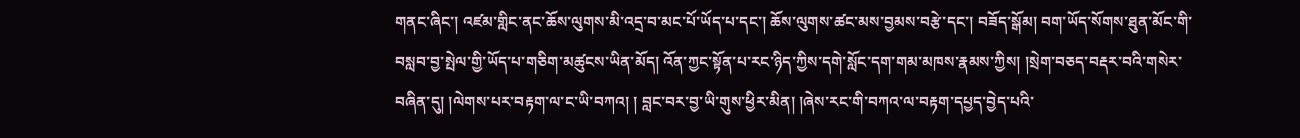གནང་ཞིང་། འཛམ་གླིང་ནང་ཆོས་ལུགས་མི་འདྲ་བ་མང་པོ་ཡོད་པ་དང་། ཆོས་ལུགས་ཚང་མས་བྱམས་བརྩེ་དང་། བཟོད་སྒོམ། བག་ཡོད་སོགས་ཐུན་མོང་གི་བསླབ་བྱ་སྤེལ་གྱི་ཡོད་པ་གཅིག་མཚུངས་ཡིན་མོད། འོན་ཀྱང་སྟོན་པ་རང་ཉིད་ཀྱིས་དགེ་སློང་དག་གམ་མཁས་རྣམས་ཀྱིས། །སྲེག་བཅད་བརྡར་བའི་གསེར་བཞིན་དུ། །ལེགས་པར་བརྟག་ལ་ང་ཡི་བཀའ། ། བླང་བར་བྱ་ཡི་གུས་ཕྱིར་མིན། །ཞེས་རང་གི་བཀའ་ལ་བརྟག་དཔྱད་བྱེད་པའི་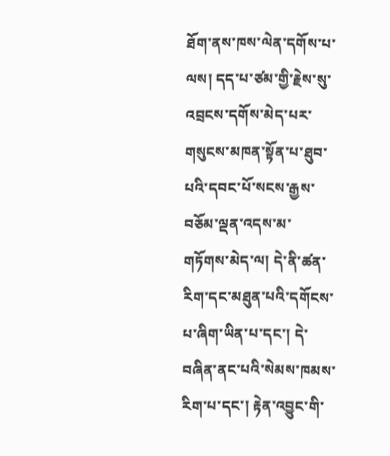ཐོག་ནས་ཁས་ལེན་དགོས་པ་ལས། དད་པ་ཙམ་གྱི་རྗེས་སུ་འབྲངས་དགོས་མེད་པར་གསུངས་མཁན་སྟོན་པ་ཐུབ་པའི་དབང་པོ་སངས་རྒྱས་བཅོམ་ལྡན་འདས་མ་གཏོགས་མེད་ལ། དེ་ནི་ཚན་རིག་དང་མཐུན་པའི་དགོངས་པ་ཞིག་ཡིན་པ་དང་། དེ་བཞིན་ནང་པའི་སེམས་ཁམས་རིག་པ་དང་། རྟེན་འབྱུང་གི་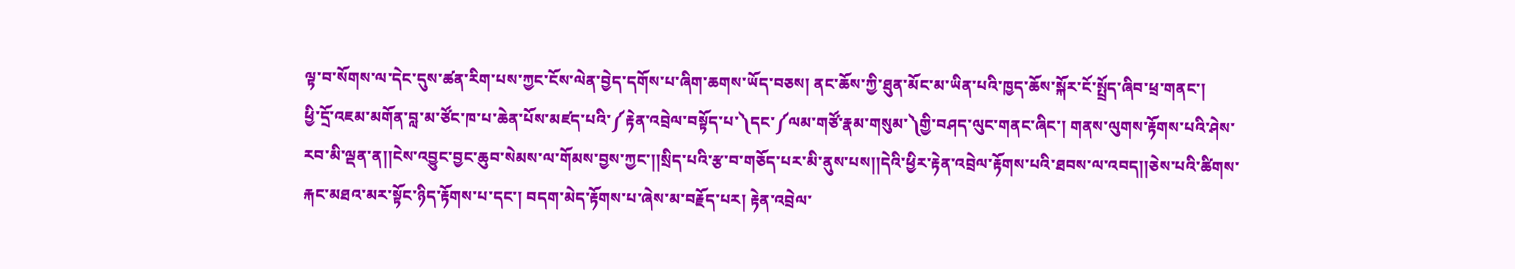ལྟ་བ་སོགས་ལ་དེང་དུས་ཚན་རིག་པས་ཀྱང་ངོས་ལེན་བྱེད་དགོས་པ་ཞིག་ཆགས་ཡོད་བཅས། ནང་ཆོས་ཀྱི་ཐུན་མོང་མ་ཡིན་པའི་ཁྱད་ཆོས་སྐོར་ངོ་སྤྲོད་ཞིབ་ཕྲ་གནང་།
ཕྱི་དྲོ་འཇམ་མགོན་བླ་མ་ཙོང་ཁ་པ་ཆེན་པོས་མཛད་པའི་༼རྟེན་འབྲེལ་བསྟོད་པ་༽དང་༼ལམ་གཙོ་རྣམ་གསུམ་༽གྱི་བཤད་ལུང་གནང་ཞིང་། གནས་ལུགས་རྟོགས་པའི་ཤེས་རབ་མི་ལྡན་ན།།ངེས་འབྱུང་བྱང་ཆུབ་སེམས་ལ་གོམས་བྱས་ཀྱང་།།སྲིད་པའི་རྩ་བ་གཅོད་པར་མི་ནུས་པས།།དེའི་ཕྱིར་རྟེན་འབྲེལ་རྟོགས་པའི་ཐབས་ལ་འབད།།ཅེས་པའི་ཚིགས་རྐང་མཐའ་མར་སྟོང་ཉིད་རྟོགས་པ་དང་། བདག་མེད་རྟོགས་པ་ཞེས་མ་བརྗོད་པར། རྟེན་འབྲེལ་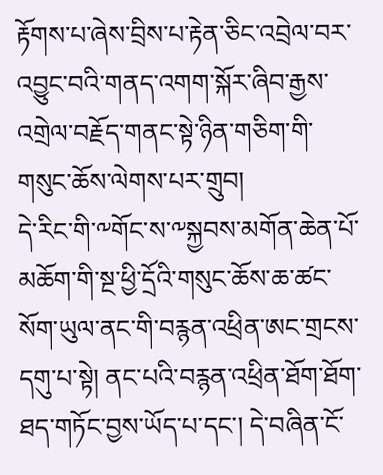རྟོགས་པ་ཞེས་བྲིས་པ་རྟེན་ཅིང་འབྲེལ་བར་འབྱུང་བའི་གནད་འགག་སྐོར་ཞིབ་རྒྱས་འགྲེལ་བརྗོད་གནང་སྟེ་ཉིན་གཅིག་གི་གསུང་ཆོས་ལེགས་པར་གྲུབ།
དེ་རིང་གི་༸གོང་ས་༸སྐྱབས་མགོན་ཆེན་པོ་མཆོག་གི་སྔ་ཕྱི་དྲོའི་གསུང་ཆོས་ཆ་ཚང་སོག་ཡུལ་ནང་གི་བརྙན་འཕྲིན་ཨང་གྲངས་དགུ་པ་སྟེ། ནང་པའི་བརྙན་འཕྲིན་ཐོག་ཐོག་ཐད་གཏོང་བྱས་ཡོད་པ་དང་། དེ་བཞིན་ངོ་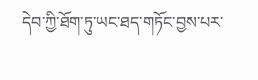དེབ་ཀྱི་ཐོག་ཏུ་ཡང་ཐད་གཏོང་བྱས་པར་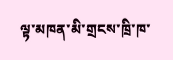ལྟ་མཁན་མི་གྲངས་ཁྲི་ཁ་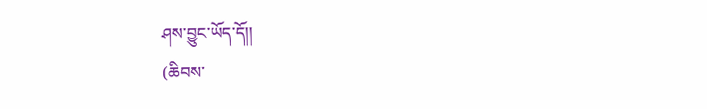ཤས་བྱུང་ཡོད་དོ།།
(ཆིབས་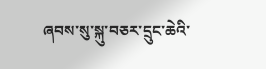ཞབས་སུ་སྐུ་བཅར་དྲུང་ཆེའི་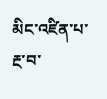མིང་འཛིན་པ་རྔ་བ་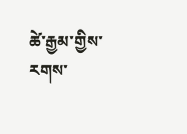ཚེ་རྒྱམ་གྱིས་རགས་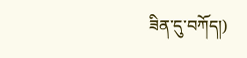ཟིན་དུ་བཀོད།)